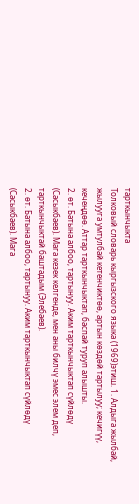тарткынчыкта
Толковый словарь кыргызского языка (1969)этиш. 1. Алдыга жылбай, жылууга умтулбай кетенчиктөө, артын көздөй тартылуу; кечигүү, кечеңдөө. Аттар тарткынчыктап, баспай туруп алышты.
2. өт. Батына албоо, тартынуу. Аким тарткынчыктап сүйлөдү (Сасыкбаев). Мага кезек келгенде, мен аны билчү эмес элем деп, тарткынчыктай баштадым (Элебаев).
2. өт. Батына албоо, тартынуу. Аким тарткынчыктап сүйлөдү (Сасыкбаев). Мага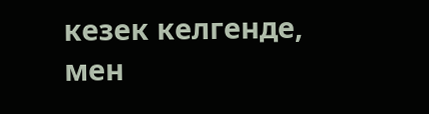кезек келгенде, мен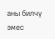аны билчү эмес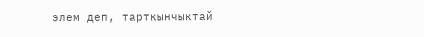элем деп, тарткынчыктай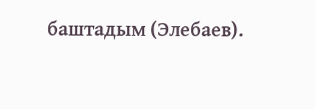баштадым (Элебаев).